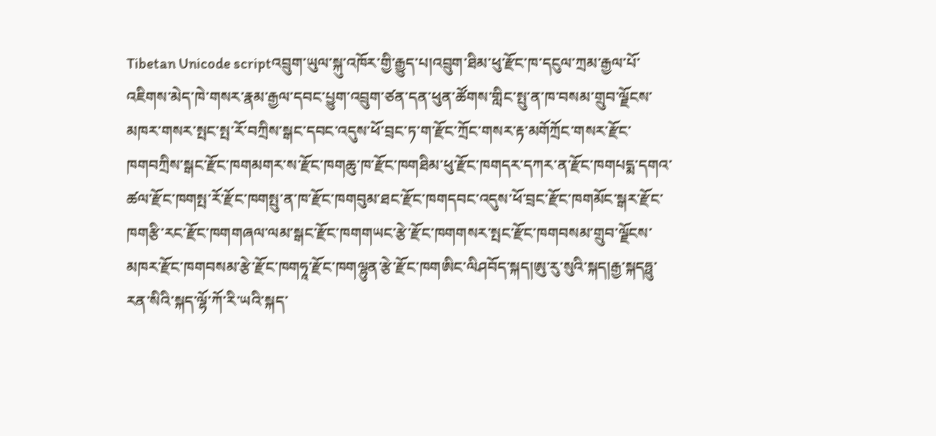Tibetan Unicode scriptའབྲུག་ཡུལ་སྐུ་འཁོར་གྱི་རྒྱུད་པ།འབྲུག་ཐིམ་ཕུ་རྫོང་ཁ་དངུལ་ཀྲམ་རྒྱལ་པོ་འཇིགས་མེད་ཁེ་གསར་རྣམ་རྒྱལ་དབང་པྱུག་འབྲུག་ཙན་དན་ཕུན་ཚོགས་གླིང་སྤུ་ན་ཁ་བསམ་གྲུབ་ལྗོངས་མཁར་གསར་སྤང་སྤ་རོ་བཀྲིས་སྒང་དབང་འདུས་ཕོ་བྲང་ཏ་ག་རྫོང་ཀྲོང་གསར་རྟ་མགོཀྲོང་གསར་རྫོང་ཁགབཀྲིས་སྒང་རྫོང་ཁགམགར་ས་རྫོང་ཁགཆུ་ཁ་རྫོང་ཁགཐིམ་ཕུ་རྫོང་ཁགདར་དཀར་ན་རྫོང་ཁགཔདྨ་དགའ་ཚལ་རྫོང་ཁགསྤ་རོ་རྫོང་ཁགསྤུ་ན་ཁ་རྫོང་ཁགབུམ་ཐང་རྫོང་ཁགདབང་འདུས་ཕོ་བྲང་རྫོང་ཁགམོང་སྒར་རྫོང་ཁགརྩི་རང་རྫོང་ཁགགཞལ་ལམ་སྒང་རྫོང་ཁགགཡང་རྩེ་རྫོང་ཁགགསར་སྤང་རྫོང་ཁགབསམ་གྲུབ་ལྗོངས་མཁར་རྫོང་ཁགབསམ་རྩེ་རྫོང་ཁགཧཱ་རྫོང་ཁགལྷུན་རྩེ་རྫོང་ཁགཨིང་ལིཤབོད་སྐད།ཨུ་རུ་སུའི་སྐད།རྒྱ་སྐདཧྥུ་རན་སིའི་སྐད་ལྷོ་ཀོ་རི་ཡའི་སྐད་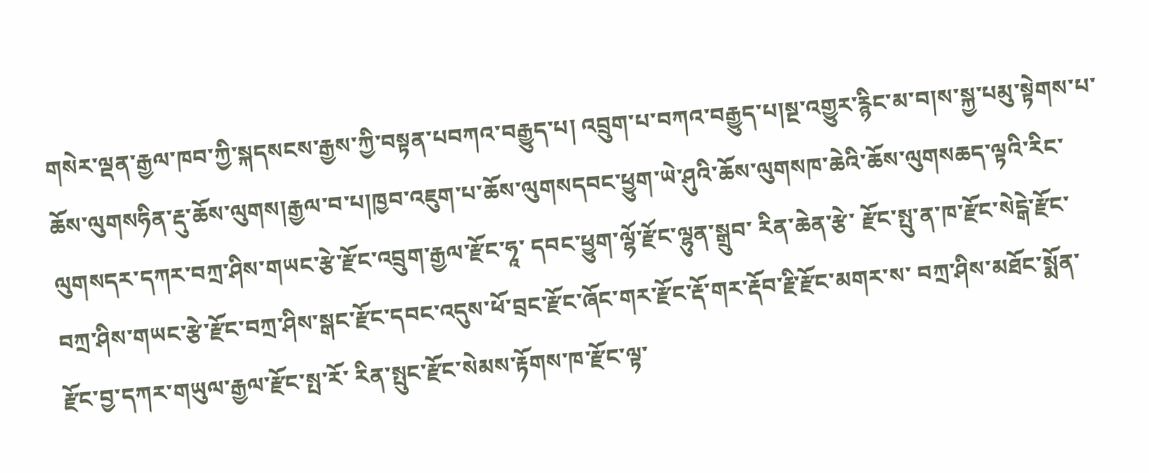གསེར་ལྡན་རྒྱལ་ཁབ་ཀྱི་སྐདསངས་རྒྱས་ཀྱི་བསྟན་པབཀའ་བརྒྱུད་པ། འབྲུག་པ་བཀའ་བརྒྱུད་པ།སྔ་འགྱུར་རྙིང་མ་བ།ས་སྐྱ་པམུ་སྟེགས་པ་ཆོས་ལུགསཧིན་རྡུ་ཆོས་ལུགས།རྒྱལ་བ་པ།ཁྱབ་འཇུག་པ་ཆོས་ལུགསདབང་ཕྱུག་ཡེ་ཤུའི་ཆོས་ལུགསཁ་ཆེའི་ཆོས་ལུགསཆད་ལྟའི་རིང་ལུགསདར་དཀར་བཀྲ་ཤིས་གཡང་རྩེ་རྫོང་འབྲུག་རྒྱལ་རྫོང་ཧཱ་ དབང་ཕྱུག་ལྷོ་རྫོང་ལྷུན་སྒྲུབ་ རིན་ཆེན་རྩེ་ རྫོང་སྤུ་ན་ཁ་རྫོང་སེངྒེ་རྫོང་བཀྲ་ཤིས་གཡང་རྩེ་རྫོང་བཀྲ་ཤིས་སྒང་རྫོང་དབང་འདུས་ཕོ་བྲང་རྫོང་ཞོང་གར་རྫོང་རྡོ་གར་རྡོབ་རྗི་རྫོང་མགར་ས་ བཀྲ་ཤིས་མཐོང་སྨོན་རྫོང་བྱ་དཀར་གཡུལ་རྒྱལ་རྫོང་སྤ་རོ་ རིན་སྤུང་རྫོང་སེམས་རྟོགས་ཁ་རྫོང་ལྟ་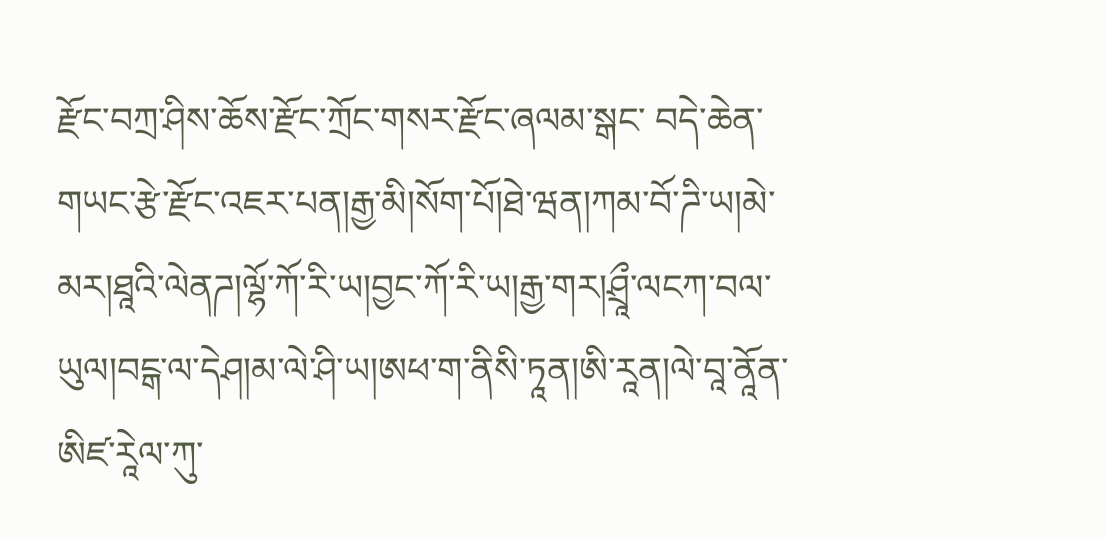རྫོང་བཀྲ་ཤིས་ཆོས་རྫོང་ཀྲོང་གསར་རྫོང་ཞལམ་སྒང་ བདེ་ཆེན་གཡང་རྩེ་རྫོང་འཇར་པན།རྒྱ་མི།སོག་པོ།ཐེ་ཝན།ཀམ་བོ་ཌི་ཡ།མེ་མར།ཐཱའི་ལེནཌ།ལྷོ་ཀོ་རི་ཡ།བྱང་ཀོ་རི་ཡ།རྒྱ་གར།ཤྲཱྀ་ལངཀ་བལ་ཡུལ།བངྒ་ལ་དེཤ།མ་ལེ་ཤི་ཡ།ཨཕ་ག་ནིསི་ཏཱན།ཨི་རཱན།ལེ་བཱ་ནཱོན་ཨིཛ་རཱེལ་ཀུ་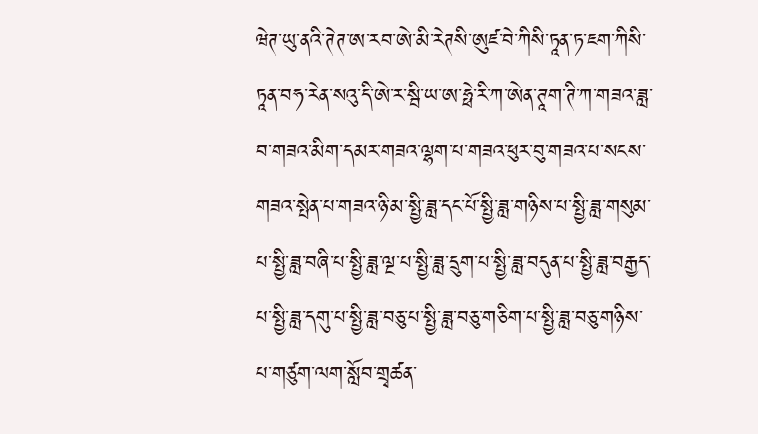ཝེཊ་ཡུ་ནའི་ཊེཊ་ཨ་རབ་ཨེ་མི་རེཊསི་ཨུཛ་བེ་ཀིསི་ཏཱན་ཏ་ཇག་ཀིསི་ཏཱན་བཧ་རེན་སའུ་དི་ཨེ་ར་སྦི་ཡ་ཨ་ཧྥེ་རི་ཀ་ཨེན་ཊཱག་ཊི་ཀ་གཟའ་ཟླ་བ་གཟའ་མིག་དམར་གཟའ་ལྷག་པ་གཟའ་ཕུར་བུ་གཟའ་པ་སངས་གཟའ་སྤེན་པ་གཟའ་ཉི་མ་སྤྱི་ཟླ་དང་པོ་སྤྱི་ཟླ་གཉིས་པ་སྤྱི་ཟླ་གསུམ་པ་སྤྱི་ཟླ་བཞི་པ་སྤྱི་ཟླ་ལྔ་པ་སྤྱི་ཟླ་དྲུག་པ་སྤྱི་ཟླ་བདུན་པ་སྤྱི་ཟླ་བརྒྱད་པ་སྤྱི་ཟླ་དགུ་པ་སྤྱི་ཟླ་བཅུ་པ་སྤྱི་ཟླ་བཅུ་གཅིག་པ་སྤྱི་ཟླ་བཅུ་གཉིས་པ་གཙུག་ལག་སློབ་གྲྭཚན་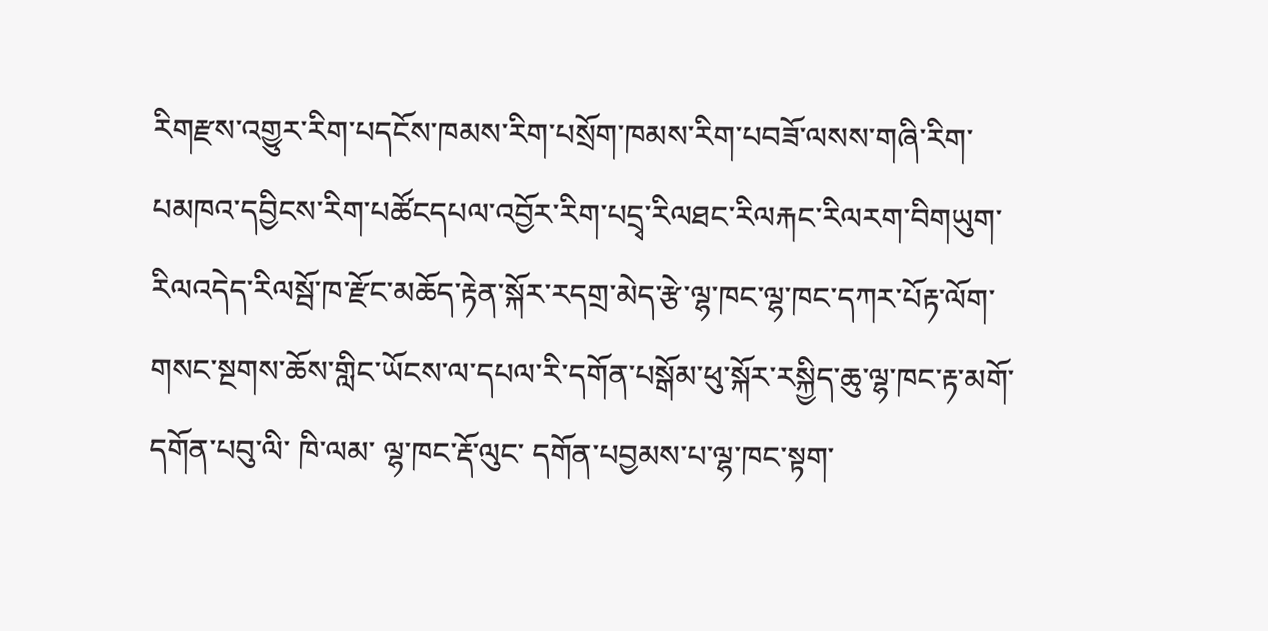རིགརྫས་འགྱུར་རིག་པདངོས་ཁམས་རིག་པསྲོག་ཁམས་རིག་པབཟོ་ལསས་གཞི་རིག་པམཁའ་དབྱིངས་རིག་པཚོངདཔལ་འབྱོར་རིག་པདྲྭ་རིལཐང་རིལརྐང་རིལརག་བིགཡུག་རིལའདེད་རིལསྦོ་ཁ་རྫོང་མཆོད་རྟེན་སྐོར་རདགྲ་མེད་རྩེ་ལྷ་ཁང་ལྷ་ཁང་དཀར་པོརྟ་ལོག་གསང་སྔགས་ཆོས་གླིང་ཡོངས་ལ་དཔལ་རི་དགོན་པསྒོམ་ཕུ་སྐོར་རསྐྱིད་ཆུ་ལྷ་ཁང་རྟ་མགོ་དགོན་པབུ་ལི་ ཁི་ལམ་ ལྷ་ཁང་རྡོ་ལུང་ དགོན་པབྱམས་པ་ལྷ་ཁང་སྟག་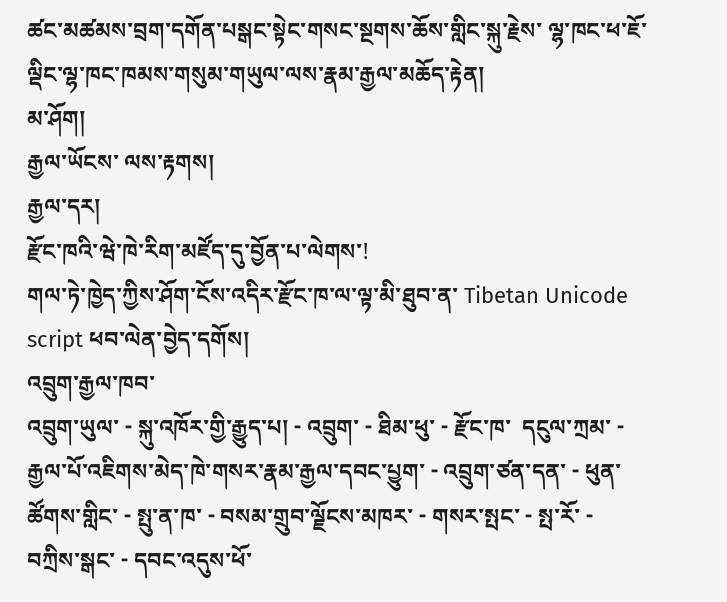ཚང་མཚམས་བྲག་དགོན་པསྒང་སྟེང་གསང་སྔགས་ཆོས་གླིང་སྐུ་རྗེས་ ལྷ་ཁང་ཕ་ཇོ་ལྡིང་ལྷ་ཁང་ཁམས་གསུམ་གཡུལ་ལས་རྣམ་རྒྱལ་མཆོད་རྟེན།
མ་ཤོག།
རྒྱལ་ཡོངས་ ལས་རྟགས།
རྒྱལ་དར།
རྫོང་ཁའི་ཝེ་ཁེ་རིག་མཛོད་དུ་བྱོན་པ་ལེགས་!
གལ་ཏེ་ཁྱེད་ཀྱིས་ཤོག་ངོས་འདིར་རྫོང་ཁ་ལ་ལྟ་མི་ཐུབ་ན་ Tibetan Unicode script ཕབ་ལེན་བྱེད་དགོས།
འབྲུག་རྒྱལ་ཁབ་
འབྲུག་ཡུལ་ - སྐུ་འཁོར་གྱི་རྒྱུད་པ། - འབྲུག་ - ཐིམ་ཕུ་ - རྫོང་ཁ་  དངུལ་ཀྲམ་ - རྒྱལ་པོ་འཇིགས་མེད་ཁེ་གསར་རྣམ་རྒྱལ་དབང་པྱུག་ - འབྲུག་ཙན་དན་ - ཕུན་ཚོགས་གླིང་ - སྤུ་ན་ཁ་ - བསམ་གྲུབ་ལྗོངས་མཁར་ - གསར་སྤང་ - སྤ་རོ་ - བཀྲིས་སྒང་ - དབང་འདུས་ཕོ་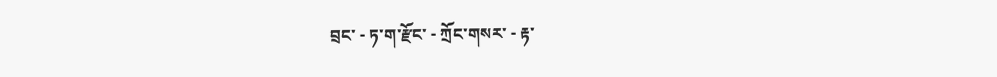བྲང་ - ཏ་ག་རྫོང་ - ཀྲོང་གསར་ - རྟ་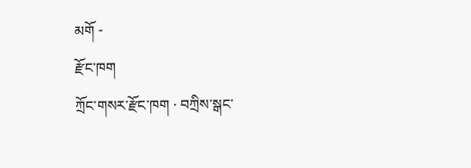མགོ -
རྫོང་ཁག
ཀྲོང་གསར་རྫོང་ཁག · བཀྲིས་སྒང་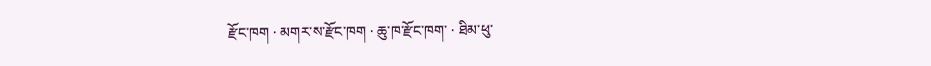རྫོང་ཁག · མགར་ས་རྫོང་ཁག · ཆུ་ཁ་རྫོང་ཁག་ · ཐིམ་ཕུ་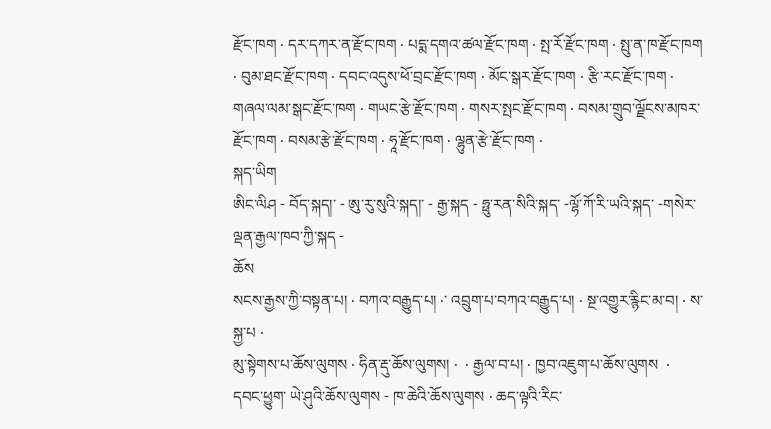རྫོང་ཁག · དར་དཀར་ན་རྫོང་ཁག · པདྨ་དགའ་ཚལ་རྫོང་ཁག · སྤ་རོ་རྫོང་ཁག · སྤུ་ན་ཁ་རྫོང་ཁག · བུམ་ཐང་རྫོང་ཁག · དབང་འདུས་ཕོ་བྲང་རྫོང་ཁག · མོང་སྒར་རྫོང་ཁག · རྩི་རང་རྫོང་ཁག · གཞལ་ལམ་སྒང་རྫོང་ཁག · གཡང་རྩེ་རྫོང་ཁག · གསར་སྤང་རྫོང་ཁག · བསམ་གྲུབ་ལྗོངས་མཁར་རྫོང་ཁག · བསམ་རྩེ་རྫོང་ཁག · ཧཱ་རྫོང་ཁག · ལྷུན་རྩེ་རྫོང་ཁག ·
སྐད་ཡིག
ཨིང་ལིཤ - བོད་སྐད།་ - ཨུ་རུ་སུའི་སྐད།་ - རྒྱ་སྐད - ཧྥུ་རན་སིའི་སྐད་ -ལྷོ་ཀོ་རི་ཡའི་སྐད་ -གསེར་ལྡན་རྒྱལ་ཁབ་ཀྱི་སྐད -
ཆོས
སངས་རྒྱས་ཀྱི་བསྟན་པ། · བཀའ་བརྒྱུད་པ། ·་ འབྲུག་པ་བཀའ་བརྒྱུད་པ། · སྔ་འགྱུར་རྙིང་མ་བ། · ས་སྐྱ་པ ·
མུ་སྟེགས་པ་ཆོས་ལུགས · ཧིན་རྡུ་ཆོས་ལུགས། ·  · རྒྱལ་བ་པ། · ཁྱབ་འཇུག་པ་ཆོས་ལུགས  · དབང་ཕྱུག་ ཡེ་ཤུའི་ཆོས་ལུགས - ཁ་ཆེའི་ཆོས་ལུགས · ཆད་ལྟའི་རིང་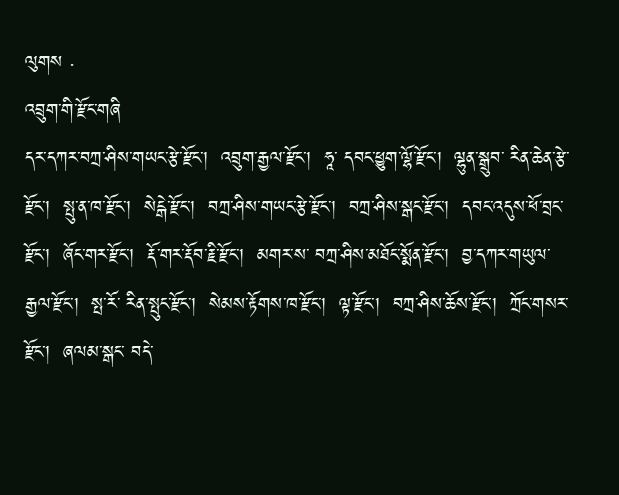ལུགས ·
འབྲུག་གི་རྫོང་གཞི
དར་དཀར་བཀྲ་ཤིས་གཡང་རྩེ་རྫོང་།  འབྲུག་རྒྱལ་རྫོང་།  ཧཱ་ དབང་ཕྱུག་ལྷོ་རྫོང་།  ལྷུན་སྒྲུབ་ རིན་ཆེན་རྩེ་ རྫོང་།  སྤུ་ན་ཁ་རྫོང་།  སེངྒེ་རྫོང་།  བཀྲ་ཤིས་གཡང་རྩེ་རྫོང་།  བཀྲ་ཤིས་སྒང་རྫོང་།  དབང་འདུས་ཕོ་བྲང་རྫོང་།  ཞོང་གར་རྫོང་།  རྡོ་གར་རྡོབ་རྗི་རྫོང་།  མགར་ས་ བཀྲ་ཤིས་མཐོང་སྨོན་རྫོང་།  བྱ་དཀར་གཡུལ་རྒྱལ་རྫོང་།  སྤ་རོ་ རིན་སྤུང་རྫོང་།  སེམས་རྟོགས་ཁ་རྫོང་།  ལྟ་རྫོང་།  བཀྲ་ཤིས་ཆོས་རྫོང་།  ཀྲོང་གསར་རྫོང་།  ཞལམ་སྒང་ བདེ་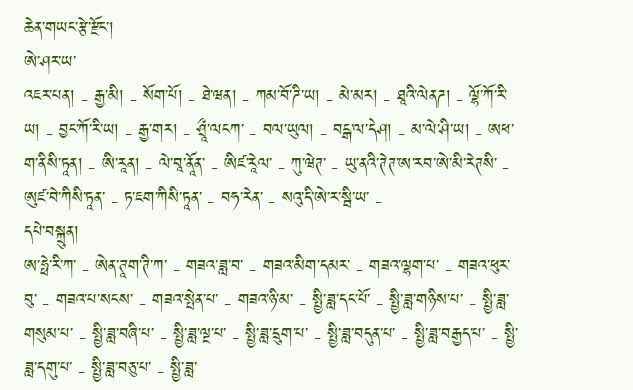ཆེན་གཡང་རྩེ་རྫོང་།
ཨེ་ཤར་ཡ་
འཇར་པན། - རྒྱ་མི། - སོག་པོ། - ཐེ་ཝན། - ཀམ་བོ་ཌི་ཡ། - མེ་མར། - ཐཱའི་ལེནཌ། - ལྷོ་ཀོ་རི་ཡ། - བྱང་ཀོ་རི་ཡ། - རྒྱ་གར། - ཤྲཱྀ་ལངཀ་ - བལ་ཡུལ། - བངྒ་ལ་དེཤ། - མ་ལེ་ཤི་ཡ། - ཨཕ་ག་ནིསི་ཏཱན། - ཨི་རཱན། - ལེ་བཱ་ནཱོན་ - ཨིཛ་རཱེལ་ - ཀུ་ཝེཊ་ - ཡུ་ནའི་ཊེཊ་ཨ་རབ་ཨེ་མི་རེཊསི་ - ཨུཛ་བེ་ཀིསི་ཏཱན་ - ཏ་ཇག་ཀིསི་ཏཱན་ - བཧ་རེན་ - སའུ་དི་ཨེ་ར་སྦི་ཡ་ -
དཔེ་བསྐྲུན།
ཨ་ཧྥེ་རི་ཀ་ - ཨེན་ཊཱག་ཊི་ཀ་ - གཟའ་ཟླ་བ་ - གཟའ་མིག་དམར་ - གཟའ་ལྷག་པ་ - གཟའ་ཕུར་བུ་ - གཟའ་པ་སངས་ - གཟའ་སྤེན་པ་ - གཟའ་ཉི་མ་ - སྤྱི་ཟླ་དང་པོ་ - སྤྱི་ཟླ་གཉིས་པ་ - སྤྱི་ཟླ་གསུམ་པ་ - སྤྱི་ཟླ་བཞི་པ་ - སྤྱི་ཟླ་ལྔ་པ་ - སྤྱི་ཟླ་དྲུག་པ་ - སྤྱི་ཟླ་བདུན་པ་ - སྤྱི་ཟླ་བརྒྱད་པ་ - སྤྱི་ཟླ་དགུ་པ་ - སྤྱི་ཟླ་བཅུ་པ་ - སྤྱི་ཟླ་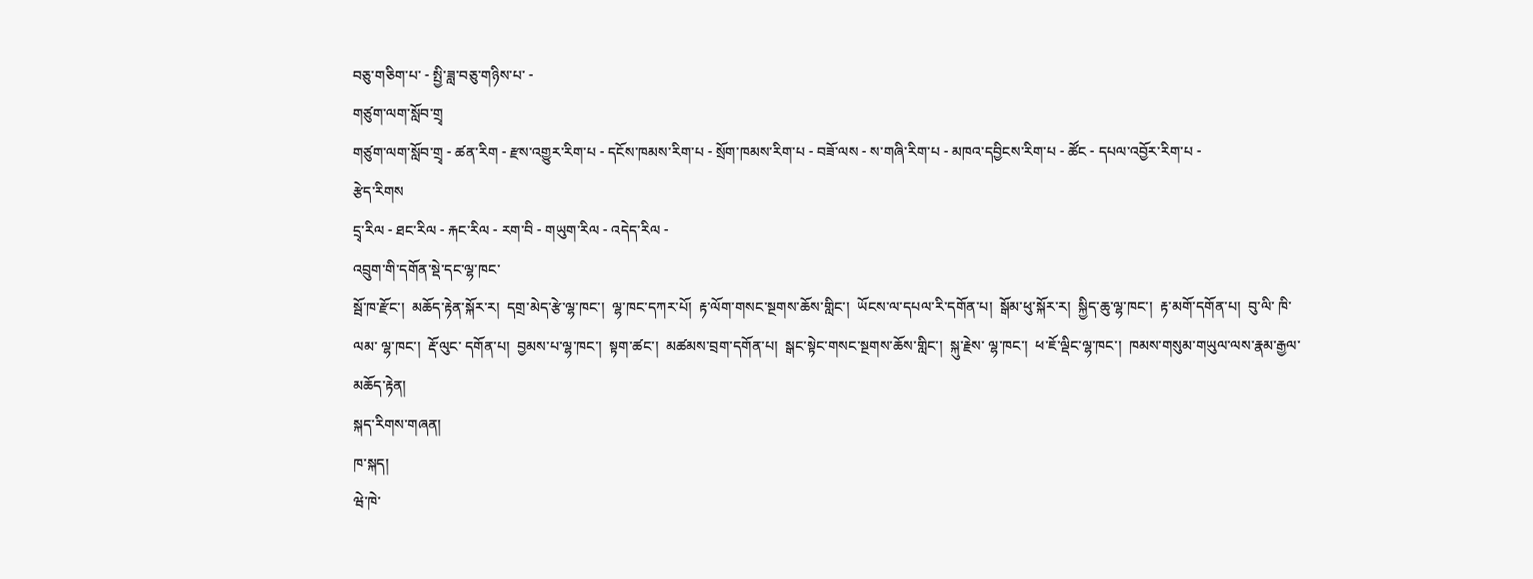བཅུ་གཅིག་པ་ - སྤྱི་ཟླ་བཅུ་གཉིས་པ་ -
གཙུག་ལག་སློབ་གྲྭ
གཙུག་ལག་སློབ་གྲྭ - ཚན་རིག - རྫས་འགྱུར་རིག་པ - དངོས་ཁམས་རིག་པ - སྲོག་ཁམས་རིག་པ - བཟོ་ལས - ས་གཞི་རིག་པ - མཁའ་དབྱིངས་རིག་པ - ཚོང - དཔལ་འབྱོར་རིག་པ -
རྩེད་རིགས
དྲྭ་རིལ - ཐང་རིལ - རྐང་རིལ - རག་བི - གཡུག་རིལ - འདེད་རིལ -
འབྲུག་གི་དགོན་སྡེ་དང་ལྷ་ཁང་
སྦོ་ཁ་རྫོང་།  མཆོད་རྟེན་སྐོར་ར།  དགྲ་མེད་རྩེ་ལྷ་ཁང་།  ལྷ་ཁང་དཀར་པོ།  རྟ་ལོག་གསང་སྔགས་ཆོས་གླིང་།  ཡོངས་ལ་དཔལ་རི་དགོན་པ།  སྒོམ་ཕུ་སྐོར་ར།  སྐྱིད་ཆུ་ལྷ་ཁང་།  རྟ་མགོ་དགོན་པ།  བུ་ལི་ ཁི་ལམ་ ལྷ་ཁང་།  རྡོ་ལུང་ དགོན་པ།  བྱམས་པ་ལྷ་ཁང་།  སྟག་ཚང་།  མཚམས་བྲག་དགོན་པ།  སྒང་སྟེང་གསང་སྔགས་ཆོས་གླིང་།  སྐུ་རྗེས་ ལྷ་ཁང་།  ཕ་ཇོ་ལྡིང་ལྷ་ཁང་།  ཁམས་གསུམ་གཡུལ་ལས་རྣམ་རྒྱལ་མཆོད་རྟེན།
སྐད་རིགས་གཞན།
ཁ་སྐད།
ཝེ་ཁེ་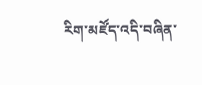རིག་མཛོད་འདི་བཞིན་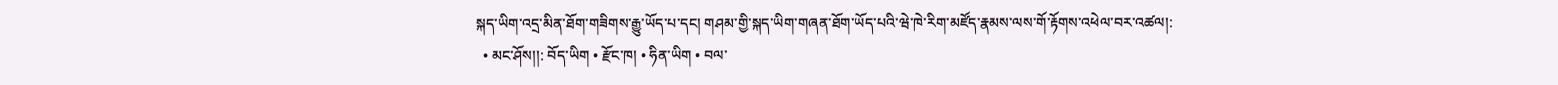སྐད་ཡིག་འདྲ་མིན་ཐོག་གཟིགས་རྒྱུ་ཡོད་པ་དང། གཤམ་གྱི་སྐད་ཡིག་གཞན་ཐོག་ཡོད་པའི་ཝེ་ཁེ་རིག་མཛོད་རྣམས་ལས་གོ་རྟོགས་འཕེལ་བར་འཚལ།:
  • མང་ཤོས།།: བོད་ཡིག • རྫོང་ཁ། • ཧིན་ཡིག • བལ་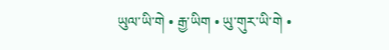ཡུལ་ཡི་གེ • རྒྱ་ཡིག • ཡུ་གུར་ཡི་གེ •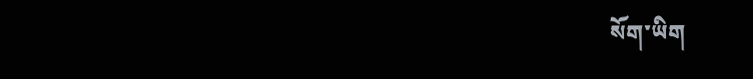སོག་ཡིག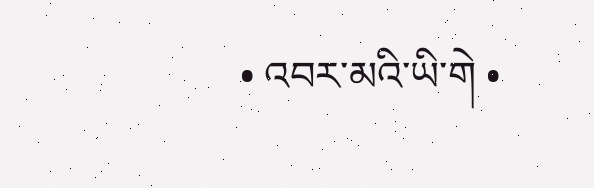• འབར་མའི་ཡི་གེ •